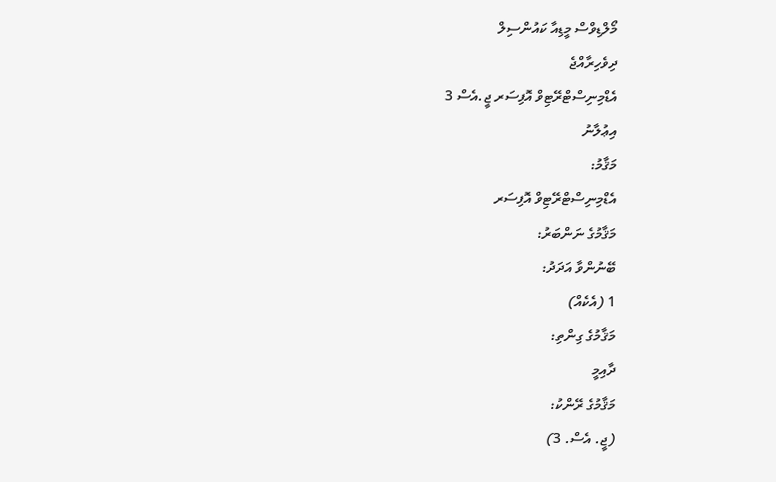މޯލްޑިވްސް މީޑިއާ ކައުންސިލް
ދިވެހިރާއްޖެ
އެޑްމިނިސްޓްރޭޓިވް އޮފިސަރ ޖީ.އެސް 3
އިޢުލާނު
މަޤާމު:
އެޑްމިނިސްޓްރޭޓިވް އޮފިސަރ
މަޤާމުގެ ނަންބަރު:
ބޭނުންވާ އަދަދު:
1 (އެކެއް)
މަޤާމުގެ ގިންތި:
ދާއިމީ
މަޤާމުގެ ރޭންކު:
(ޖީ. އެސް. 3)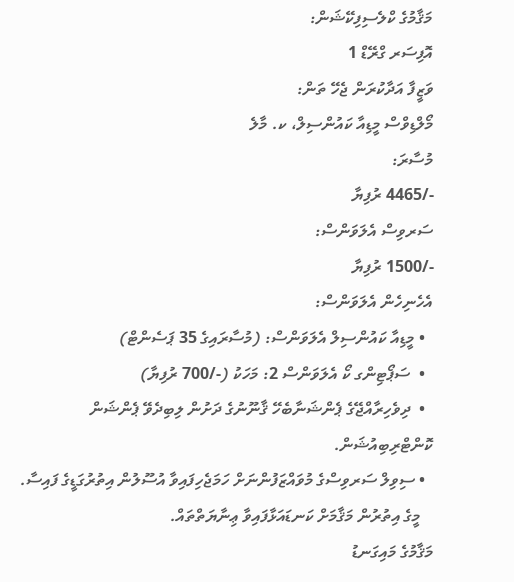މަޤާމުގެ ކްލެސިފިކޭޝަން:
އޮފިސަރ ގްރޭޑް 1
ވަޒީފާ އަދާކުރަން ޖެހޭ ތަން:
މޯލްޑިވްސް މީޑިއާ ކައުންސިލް، ކ. މާލެ
މުސާރަ:
-/4465 ރުފިޔާ
ސަރވިސް އެލަވަންސް:
-/1500 ރުފިޔާ
އެހެނިހެން އެލަވަންސް:
  • މީޑިއާ ކައުންސިލް އެލަވަންސް: (މުސާރައިގެ 35 ޕަސެންޓް)
  •  ސަޕޯޓިންގ ކޯ އެލަވަންސް 2: މަހަކު (-/700 ރުފިޔާ)
  •  ދިވެހިރާއްޖޭގެ ޕެންޝަނާބެހޭ ޤާނޫނުގެ ދަށުން ލިބިދެވޭ ޕެންޝަން ކޮންޓްރިބިއުޝަން.
  • ސިވިލް ސަރވިސްގެ މުވައްޒަފުންނަށް ހަމަޖެހިފައިވާ އުސޫލުން އިތުރުގަޑީގެ ފައިސާ.
   މީގެ އިތުރުން މަޤާމަށް ކަނޑައަޅާފައިވާ ޢިނާޔަތްތައް.
މަޤާމުގެ މައިގަނޑު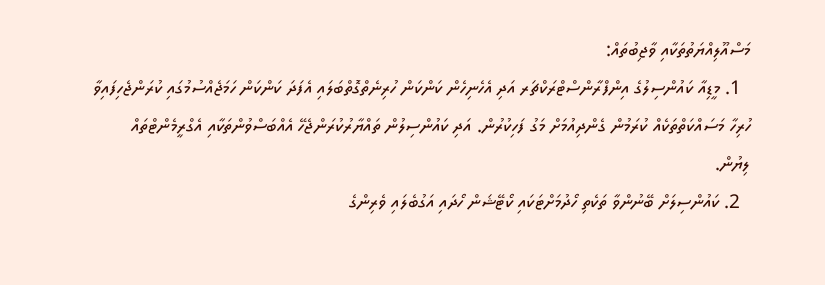މަސްއޫލިއްޔަތުތަކާއި ވާޖިބުތައް:
  1. މީޑިއާ ކައުންސިލުގެ އިންފްރާންސްޓްރަކްޗަރ އަދި އެހެނިހެން ކަންކަން ހުރިނެތްގޮތްބަލައި އެފަދަ ކަންކަން ހަމަޖެއްސުމުގައި ކުރަންޖެހިފައިވާ ހުރިހާ މަސައްކަތްތަކެއް ކުރަމުން ގެންދިއުމަށް މަގު ފަހިކުރުން. އަދި ކައުންސިލުން ތައްޔާރުކުރަންޖެހޭ އެއްބަސްވުންތަކާއި އެގްރީމެންޓްތައް ލިޔުން.
  2. ކައުންސިލަށް ބޭނުންވާ ތަކެތި ހޯދުމަށްޓަކައި ކޯޓޭޝަން ހޯދައި އަގުބެލައި ވެރިންގެ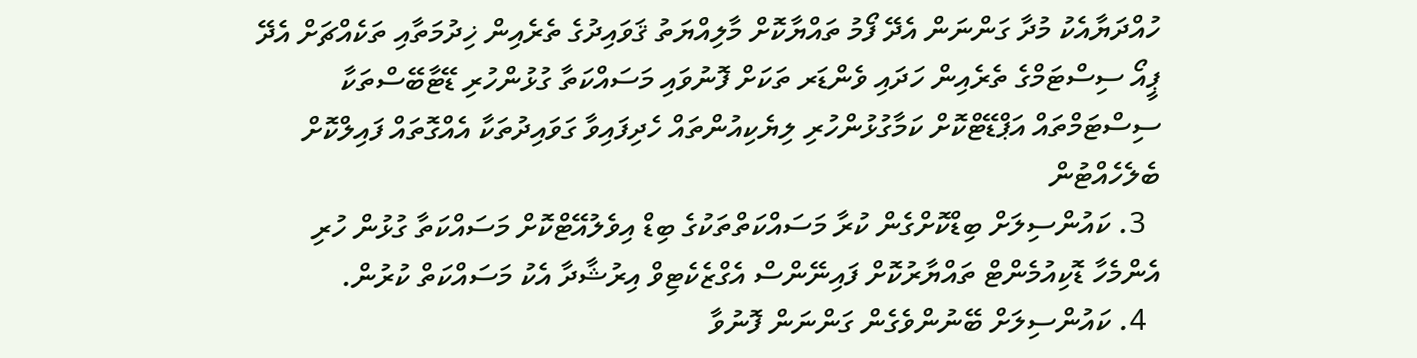ހުއްދަޔާއެކު މުދާ ގަންނަން އެދޭ ފޯމު ތައްޔާކޮށް މާލިއްޔަތު ޤަވައިދުގެ ތެރެއިން ޚިދުމަތާއި ތަކެއްޗަށް އެދޭ ޕީއޯ ސިސްޓަމްގެ ތެރެއިން ހަދައި ވެންޑަރ ތަކަށް ފޮނުވައި މަސައްކަތާ ގުޅުންހުރި ޑޭޓާބޭސްތަކާ ސިސްޓަމްތައް އަޕްޑޭޓްކޮށް ކަމާގުޅުންހުރި ލިޔެކިއުންތައް ހެދިފައިވާ ގަވައިދުތަކާ އެއްގޮތައް ފައިލްކޮށް ބެލެހެއްޓުން
  3. ކައުންސިލަށް ބިޑްކޮށްގެން ކުރާ މަސައްކަތްތަކުގެ ބިޑް އިވެލުއޭޓްކޮށް މަސައްކަތާ ގުޅުން ހުރި އެންމެހާ ޑޮކިއުމެންޓް ތައްޔާރުކޮށް ފައިނޭންސް އެގްޒެކެޓިވް އިރުޝާދާ އެކު މަސައްކަތް ކުރުން.
  4. ކައުންސިލަށް ބޭނުންވެގެން ގަންނަން ފޮނުވާ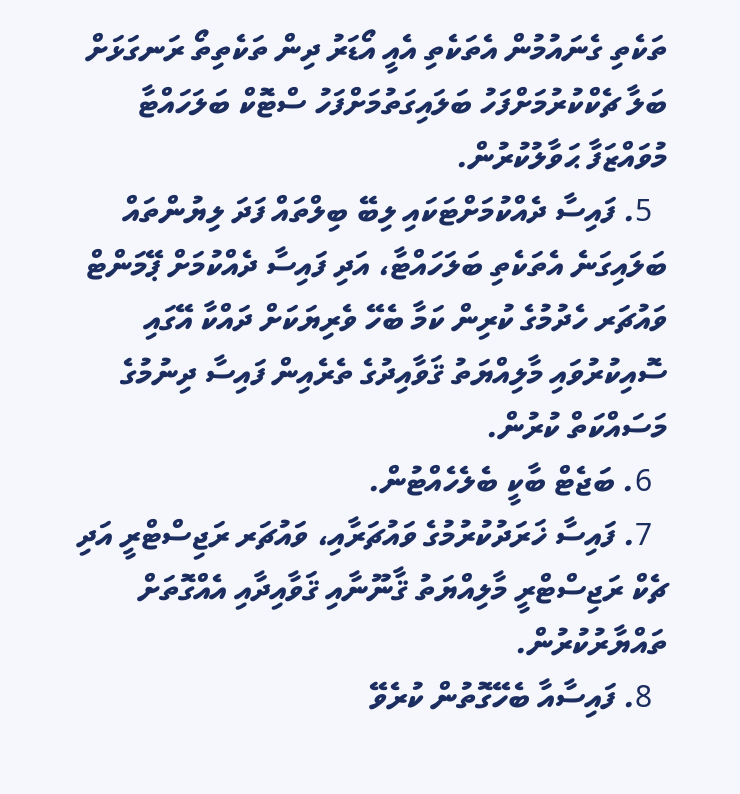ތަކެތި ގެނައުމުން އެތަކެތި އެއީ އޯޑަރު ދިން ތަކެތިތޯ ރަނގަޅަށް ބަލާ ޗެކްކުރުމަށްފަހު ބަލައިގަތުމަށްފަހު ސްޓޮކް ބަލަހައްޓާ މުވައްޒަފާ ޙަވާލުކުރުން.
  5. ފައިސާ ދެއްކުމަށްޓަކައި ލިބޭ ބިލްތައް ފަދަ ލިޔުންތައް ބަލައިގަނެ އެތަކެތި ބަލަހައްޓާ، އަދި ފައިސާ ދެއްކުމަށް ޕޭމަންޓް ވައުޗަރ ހެދުމުގެ ކުރިން ކަމާ ބެހޭ ވެރިޔަކަށް ދައްކާ އޭގައި ސޮއިކުރުވައި މާލިއްޔަތު ޤަވާއިދުގެ ތެރެއިން ފައިސާ ދިނުމުގެ މަސައްކަތް ކުރުން.
  6. ބަޖެޓް ބާކީ ބެލެހެއްޓުން.
  7. ފައިސާ ޚަރަދުކުރުމުގެ ވައުޗަރާއި، ވައުޗަރ ރަޖިސްޓްރީ އަދި ޗެކް ރަޖިސްޓްރީ މާލިއްޔަތު ޤާނޫނާއި ޤަވާއިދާއި އެއްގޮތަށް ތައްޔާރުކުރުން.
  8. ފައިސާއާ ބެހޭގޮތުން ކުރެވޭ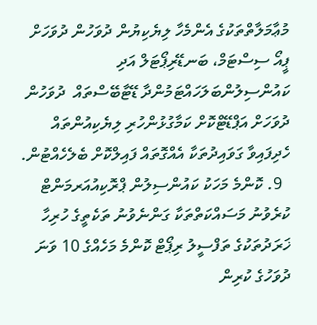މުޢާމަލާތްތަކުގެ އެންމެހާ ލިޔެކިޔުން ދުވަހުން ދުވަހަށް ޕީއޯ ސިސްޓަމް، ބަނޑޭރިޕޯޓަލް އަދި ކައުންސިލުންބަލަހައްޓަމުންދާ ޑޭޓާބޭސްތައް  ދުވަހުން ދުވަހަށް އަޕްޑޭޓްކޮށް ކަމާގުޅުންހުރި ލިޔެކިއުންތައް ހެދިފައިވާ ގަވައިދުތަކާ އެއްގޮތައް ފައިލްކޮށް ބެލެހެއްޓުން.
  9. ކޮންމެ މަހަކު ކައުންސިލުން ޕްރޮކިއުއަރމަންޓް ކުރެވުނު މަސައްކަތްތަކާ ގަންނެވުނު ތަކެތީގެ ހުރިހާ ޚަރަދުތަކުގެ ތަފްސީލު ރިޕޯޓް ކޮންމެ މަހެއްގެ 10 ވަނަ ދުވަހުގެ ކުރިން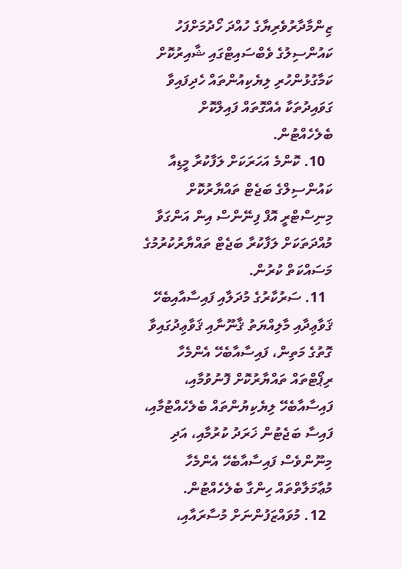ޒިންމާދާރުވެރިޔާގެ ހުއްދަ ހޯދުމަށްފަހު ކައުންސިލުގެ ވެބްސައިޓްގައި ޝާއިރުކޮށް ކަމާގުޅުންހުރި ލިޔެކިއުންތައް ހެދިފައިވާ ގަވައިދުތަކާ އެއްގޮތައް ފައިލްކޮށް ބެލެހެއްޓުން.
  10. ކޮންމެ އަހަރަކަށް ލަފާކުރާ މީޑިއާ ކައުންސިލްގެ ބަޖެޓް ތައްޔާރުކޮށް މިނިސްޓްރީ އޮފް ފިނޭންސް އިން އަންގަވާ މުއްދަތަކަށް ލަފާކުރާ ބަޖެޓް ތައްޔާރުކުރުމުގެ މަސައްކަތް ކުރުން.
  11. ސަރުކާރުގެ މުދަލާއި ފައިސާއާއިބެހޭ ޤަވާޢިދާއި މާލިއްޔަތު ޤާނޫނާއި ޤަވާޢިދުގައިވާ ގޮތުގެ މަތިން، ފައިސާއާބެހޭ އެންމެހާ ރިޕޯޓްތައް ތައްޔާރުކޮށް ފޮނުވުމާއި، ފައިސާއާބެހޭ ލިޔެކިޔުންތައް ބެލެހެއްޓުމާއި، ފައިސާ ބަޖެޓުން ޚަރަދު ކުރުމާއި، އަދި މިނޫންވެސް ފައިސާއާބެހޭ އެންމެހާ މުޢާމަލާތްތައް ހިންގާ ބެލެހެއްޓުން.
  12. މުވައްޒަފުންނަށް މުސާރައާއި،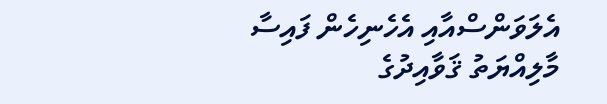އެލަވަންސްއާއި އެހެނިހެން ފައިސާ މާލިއްޔަތު ޤަވާއިދުގެ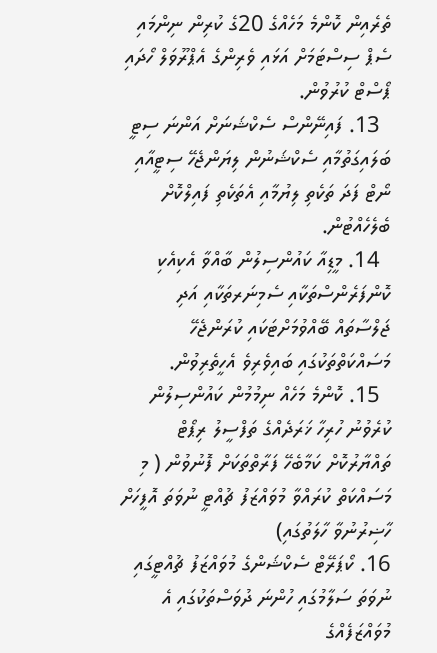ތެރެއިން ކޮންމެ މަހެއްގެ 20ގެ ކުރިން ނިންމައި ސެޕް ސިސްޓަމަށް އަޅައި ވެރިންގެ އެޕްރޫވަލް ހޯދައި ޕޯސްޓް ކުރުވުން.
  13. ފައިނޭންސް ސެކްޝަނަށް އަންނަ ސިޓީ ބަލައިގަތުމާއި ސެކްޝަނުން ލިޔަންޖެހޭ ސިޓީއާއި ނޯޓް ފަދަ ތަކެތި ލިޔުމާއި އެތަކެތި ފައިލްކޮށް ބެލެހެއްޓުން.
  14. މީޑިއާ ކައުންސިލުން ބާއްވާ އެކިއެކި ކޮންފަރެންސްތަކާއި ސެމިނަރތަކާއި އަދި ޖަލްސާތައް ބޭއްވުމަށްޓަކައި ކުރަންޖެހޭ މަސައްކަތްތަކުގައި ބައިވެރިވެ އެހީތެރިވުން.
  15. ކޮންމެ މަހެއް ނިމުމުން ކައުންސިލުން ކުރެވުނު ހުރިހާ ޚަރަދެއްގެ ތަފްސީލު ރިޕޯޓް ތައްޔާރުކޮށް ކަމާބެހޭ ފަރާތްތަކަށް ފޮނުވުން ( މި މަސައްކަތް ކުރައްވާ މުވައްޒަފު ޗުއްޓީ ނުވަތަ އޮފީހަށް ހާޟިރުނުވާ ހާލަތުގައި)
16. ކޯޕަރޭޓް ސެކްޝަންގެ މުވައްޒަފު ޗުއްޓީގައި ނުވަތަ ސަލާމުގައި ހުންނަ ދުވަސްތަކުގައި އެ މުވައްޒަފެއްގެ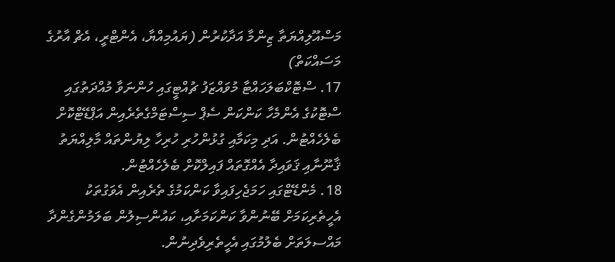މަސްއޫލިއްޔަތާ ޒިންމާ އަދާކުރުން (ޔައުމިއްޔާ، އެންޓްރީ، އެޗް އާރުގެ މަސައްކަތް)
17. ސްޓޮކްބަލަހައްޓާ މުވައްޒަފު ޗުއްޓީގައި ހުންނަވާ މުއްދަތުގައި ސްޓޮކުގެ އެންމެހާ ކަންކަން ސެޕް ސިސްޓަމްގެތެރެއިން އަޕްޑޭޓްކޮށް ބެލެހެއްޓުން. އަދި މިކަމާއި ގުޅުންހުރި ހުރިހާ ލިޔުންތައް މާލިއްޔަތު ޤާނޫނާއި ޤަވައިދާ އެއްގޮތައް ފައިލްކޮށް ބެލެހެއްޓުން.
18. މެންޑޭޓްގައި ހަމަޖެހިފައިވާ ކަންކަމުގެ ތެރެއިން އެވަގުތަކު އެހީތެރިކަމަށް ބޭނުންވާ ކަންކަމަށާއި، ކައުންސިލުން ބަލަމުންގެންދާ މައްސލަތަށް ބެލުމުގައި އެހީތެރިވެދިނުން.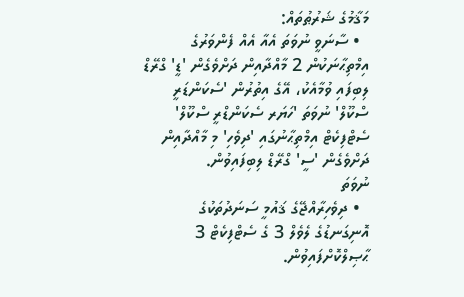މަޤާމުގެ ޝަރުޠުތައް:
  • ސާނަވީ ނުވަތަ އެއާ އެއް ފެންވަރުގެ އިމްތިޙާނަކުން 2 މާއްދާއިން ދަށްވެގެން 'ޑީ' ގްރޭޑް ލިބިފައި ވުމާއެކު، އޭގެ އިތުރުން 'ސެކަންޑަރީ ސްކޫލް' ނުވަތަ 'ހަޔަރ ސެކަންޑްރީ ސްކޫލް' ސެޓްފިކެޓް އިމްތިޙާނުގައި 'ދިވެހި' މި މާއްދާއިން ދަށްވެގެން 'ސީ' ގްރޭޑް ލިބިފައިވުން.
ނުވަތަ
  • ދިވެހިރާއްޖޭގެ ޤައުމީ ސަނަދުތަކުގެ އޮނިގަނޑުގެ ލެވެލް 3 ގެ ސެޓްފިކެޓް 3 ޙާޞިލްކޮށްފައިވުން.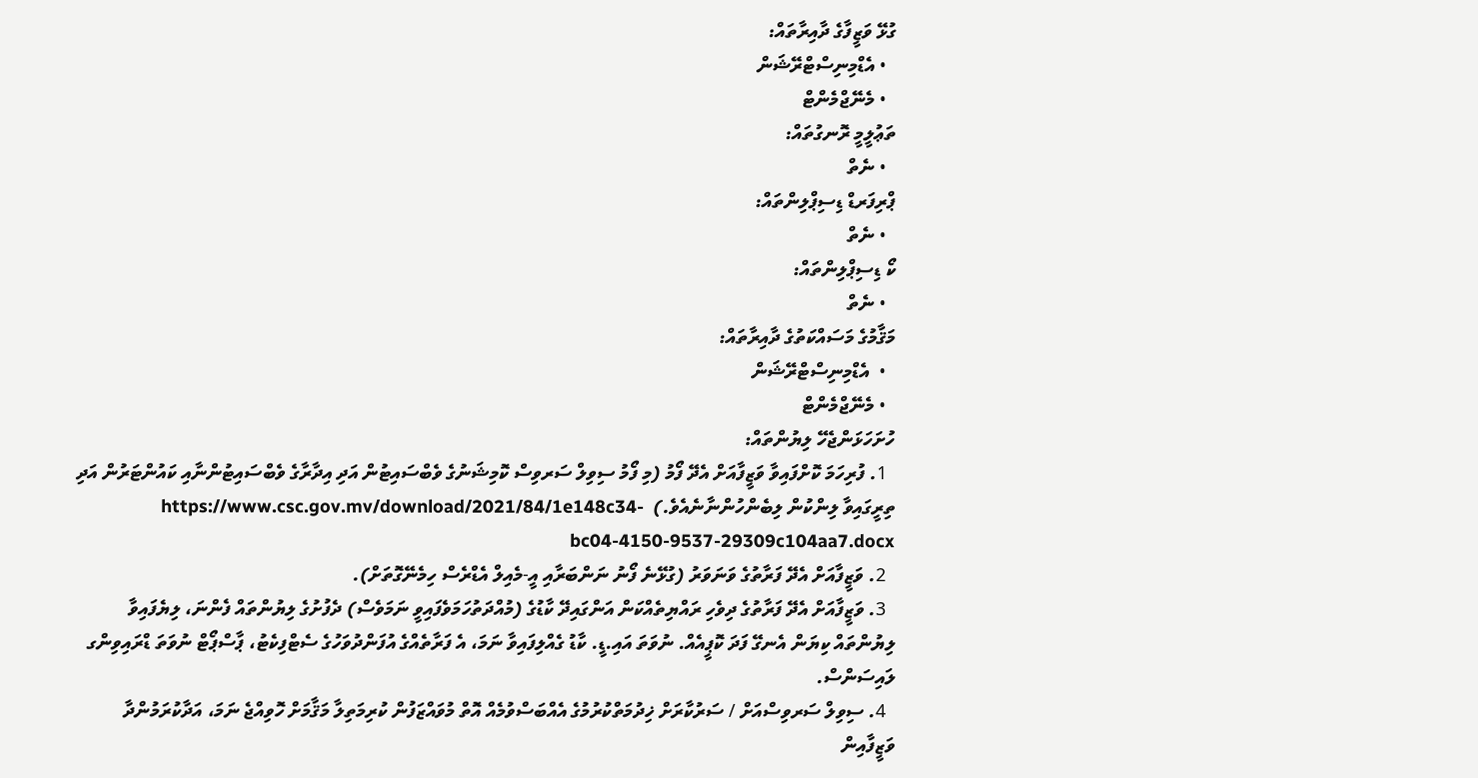ގުޅޭ ވަޒީފާގެ ދާއިރާތައް:
  • އެޑްމިނިސްޓްރޭޝަން
  • މެނޭޖްމެންޓް
ތަޢުލީމީ ރޮނގުތައް:
  • ނެތް
ޕްރިފަރޑް ޑިސިޕްލިންތައް:
  • ނެތް
ކޯ ޑިސިޕްލިންތައް:
  • ނެތް
މަޤާމުގެ މަސައްކަތުގެ ދާއިރާތައް:
  •  އެޑްމިނިސްޓްރޭޝަން
  • މެނޭޖްމެންޓް
ހުށަހަޅަންޖެހޭ ލިޔުންތައް:
  1. ފުރިހަމަ ކޮށްފައިވާ ވަޒީފާއަށް އެދޭ ފޯމު (މި ފޯމު ސިވިލް ސަރވިސް ކޮމިޝަނުގެ ވެބްސައިޓުން އަދި އިދާރާގެ ވެބްސައިޓުންނާއި ކައުންޓަރުން އަދި ތިރީގައިވާ ލިންކުން ލިބެންހުންނާނެއެވެ.)  https://www.csc.gov.mv/download/2021/84/1e148c34-bc04-4150-9537-29309c104aa7.docx
  2. ވަޒީފާއަށް އެދޭ ފަރާތުގެ ވަނަވަރު (ގުޅޭނެ ފޯނު ނަންބަރާއި އީ-މެއިލް އެޑްރެސް ހިމެނޭގޮތަށް).
  3. ވަޒީފާއަށް އެދޭ ފަރާތުގެ ދިވެހި ރައްޔިތެއްކަން އަންގައިދޭ ކާޑުގެ (މުއްދަތުހަމަވެފައިވީ ނަމަވެސް) ދެފުށުގެ ލިޔުންތައް ފެންނަ، ލިޔެފައިވާ ލިޔުންތައް ކިޔަން އެނގޭ ފަދަ ކޮޕީއެއް. ނުވަތަ އައި.ޑީ. ކާޑު ގެއްލިފައިވާ ނަމަ، އެ ފަރާތެއްގެ އުފަންދުވަހުގެ ސެޓްފިކެޓު، ޕާސްޕޯޓް ނުވަތަ ޑްރައިވިންގ ލައިސަންސް.
  4. ސިވިލް ސަރވިސްއަށް / ސަރުކާރަށް ޚިދުމަތްކުރުމުގެ އެއްބަސްވުމެއް އޮތް މުވައްޒަފުން ކުރިމަތިލާ މަޤާމަށް ހޮވިއްޖެ ނަމަ، އަދާކުރަމުންދާ ވަޒީފާއިން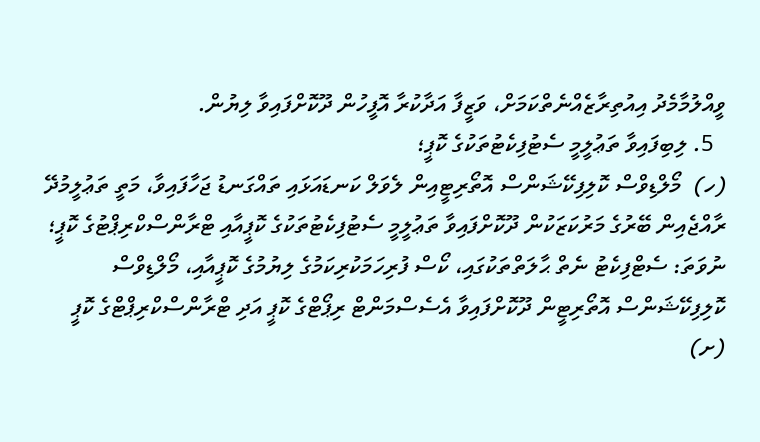ވީއްލުމާމެދު އިއުތިރާޒެއްނެތްކަމަށް، ވަޒީފާ އަދާކުރާ އޮފީހުން ދޫކޮށްފައިވާ ލިޔުން.
  5. ލިބިފައިވާ ތަޢުލީމީ ސެޓުފިކެޓުތަކުގެ ކޮޕީ؛
(ހ)  މޯލްޑިވްސް ކޮލިފިކޭޝަންސް އޮތޯރިޓީއިން ލެވަލް ކަނޑައަޅައި ތައްގަނޑު ޖަހާފައިވާ، މަތީ ތަޢުލީމުދޭ ރާއްޖެއިން ބޭރުގެ މަރުކަޒަކުން ދޫކޮށްފައިވާ ތަޢުލީމީ ސެޓުފިކެޓުތަކުގެ ކޮޕީއާއި ޓްރާންސްކްރިޕްޓުގެ ކޮޕީ؛ ނުވަތަ: ސެޓްފިކެޓު ނެތް ޙާލަތްތަކުގައި، ކޯސް ފުރިހަމަކުރިކަމުގެ ލިޔުމުގެ ކޮޕީއާއި، މޯލްޑިވްސް ކޮލިފިކޭޝަންސް އޮތޯރިޓީން ދޫކޮށްފައިވާ އެސެސްމަންޓް ރިޕޯޓްގެ ކޮޕީ އަދި ޓްރާންސްކްރިޕްޓްގެ ކޮޕީ
(ށ)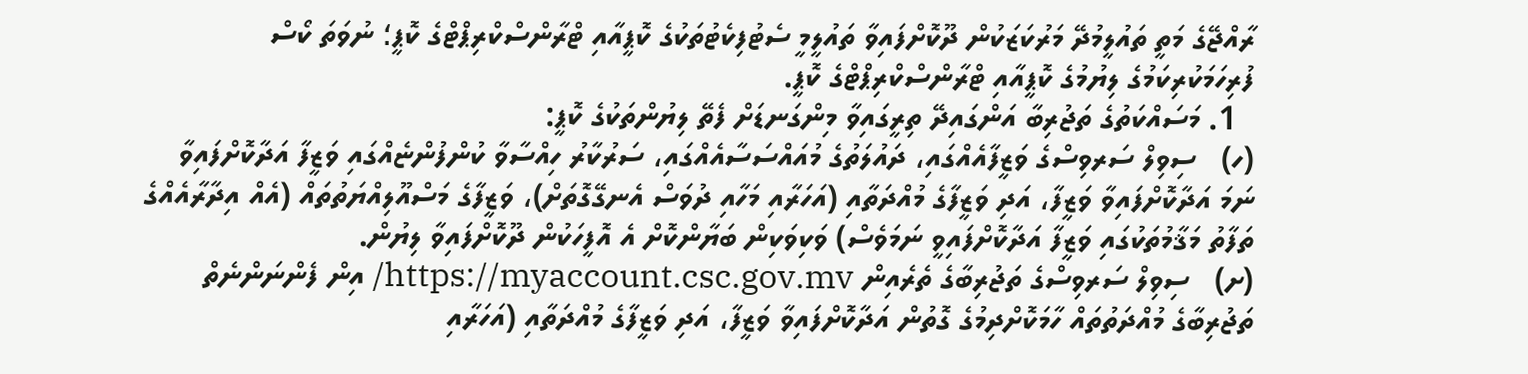ރާއްޖޭގެ މަތީ ތައުލީމުދޭ މަރުކަޒަކުން ދޫކޮށްފައިވާ ތައުލީމީ ސެޓުފިކެޓުތަކުގެ ކޮޕީއާއި ޓްރާންސްކްރިޕްޓްގެ ކޮޕީ؛ ނުވަތަ ކޯސް ފުރިހަމަކުރިކަމުގެ ލިޔުމުގެ ކޮޕީއާއި ޓްރާންސްކްރިޕްޓްގެ ކޮޕީ.
  1. މަސައްކަތުގެ ތަޖުރިބާ އަންގައިދޭ ތިރީގައިވާ މިންގަނޑަށް ފެތޭ ލިޔުންތަކުގެ ކޮޕީ:
(ހ)   ސިވިލް ސަރވިސްގެ ވަޒީފާއެއްގައި، ދައުލަތުގެ މުއައްސަސާއެއްގައި، ސަރުކާރު ހިއްސާވާ ކުންފުންޏެއްގައި ވަޒީފާ އަދާކޮށްފައިވާ ނަމަ އަދާކޮށްފައިވާ ވަޒީފާ، އަދި ވަޒީފާގެ މުއްދަތާއި (އަހަރާއި މަހާއި ދުވަސް އެނގޭގޮތަށް)، ވަޒީފާގެ މަސްއޫލިއްޔަތުތައް (އެއް އިދާރާއެއްގެ ތަފާތު މަޤާމުތަކުގައި ވަޒީފާ އަދާކޮށްފައިވީ ނަމަވެސް) ވަކިވަކިން ބަޔާންކޮށް އެ އޮފީހަކުން ދޫކޮށްފައިވާ ލިޔުން.
(ށ)   ސިވިލް ސަރވިސްގެ ތަޖުރިބާގެ ތެރެއިން https://myaccount.csc.gov.mv/ އިން ފެންނަންނެތް ތަޖުރިބާގެ މުއްދަތުތައް ހާމަކޮށްދިމުގެ ގޮތުން އަދާކޮށްފައިވާ ވަޒީފާ، އަދި ވަޒީފާގެ މުއްދަތާއި (އަހަރާއި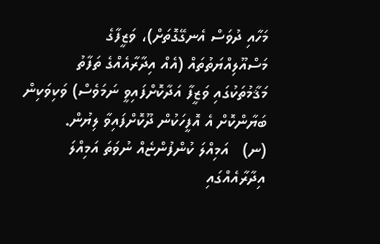މަހާއި ދުވަސް އެނގޭގޮތަށް)، ވަޒީފާގެ މަސްއޫލިއްޔަތުތައް (އެއް އިދާރާއެއްގެ ތަފާތު މަޤާމުތަކުގައި ވަޒީފާ އަދާކޮށްފައިވީ ނަމަވެސް) ވަކިވަކިން ބަޔާންކޮށް އެ އޮފީހަކުން ދޫކޮށްފައިވާ ލިޔުން.
(ނ)   އަމިއްލަ ކުންފުންޏެއް ނުވަތަ އަމިއްލަ އިދާރާއެއްގައި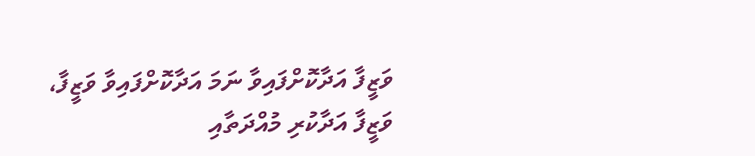ވަޒީފާ އަދާކޮށްފައިވާ ނަމަ އަދާކޮށްފައިވާ ވަޒީފާ، ވަޒީފާ އަދާކުރި މުއްދަތާއި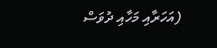(އަހަރާއި މަހާއި ދުވަސް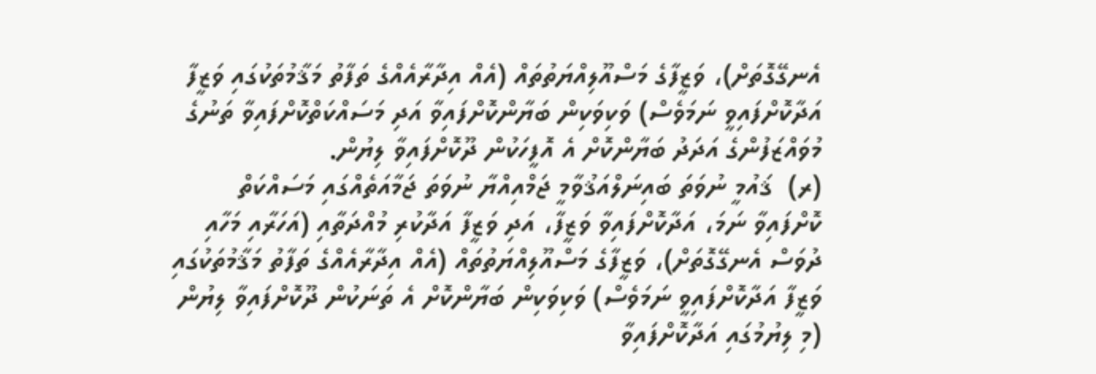އެނގޭގޮތަށް)، ވަޒީފާގެ މަސްއޫލިއްޔަތުތައް (އެއް އިދާރާއެއްގެ ތަފާތު މަޤާމުތަކުގައި ވަޒީފާ އަދާކޮށްފައިވީ ނަމަވެސް) ވަކިވަކިން ބަޔާންކޮށްފައިވާ އަދި މަސައްކަތްކޮށްފައިވާ ތަނުގެ މުވައްޒަފުންގެ އަދަދު ބަޔާންކޮށް އެ އޮފީހަކުން ދޫކޮށްފައިވާ ލިޔުން.
(ރ)  ޤައުމީ ނުވަތަ ބައިނަލްއަޤުވާމީ ޖަމްއިއްޔާ ނުވަތަ ޖަމާއަތެއްގައި މަސައްކަތް ކޮށްފައިވާ ނަމަ، އަދާކޮށްފައިވާ ވަޒީފާ، އަދި ވަޒީފާ އަދާކުރި މުއްދަތާއި (އަހަރާއި މަހާއި ދުވަސް އެނގޭގޮތަށް)، ވަޒީފާގެ މަސްއޫލިއްޔަތުތައް (އެއް އިދާރާއެއްގެ ތަފާތު މަޤާމުތަކުގައި ވަޒީފާ އަދާކޮށްފައިވީ ނަމަވެސް) ވަކިވަކިން ބަޔާންކޮށް އެ ތަނަކުން ދޫކޮށްފައިވާ ލިޔުން (މި ލިޔުމުގައި އަދާކޮށްފައިވާ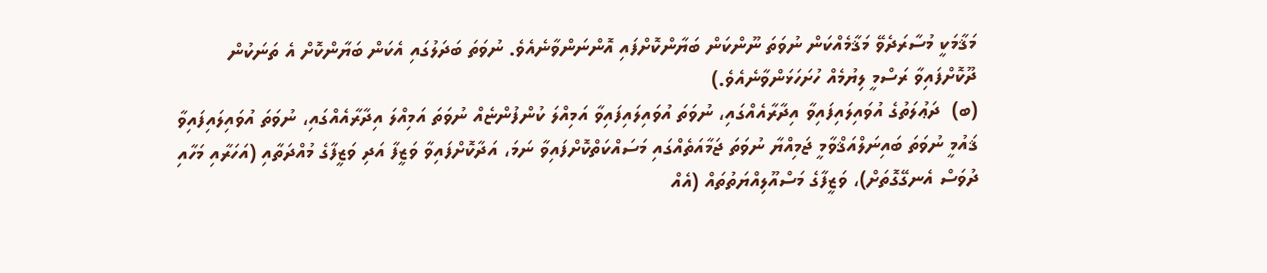މަޤާމަކީ މުސާރަދެވޭ މަޤާމެއްކަން ނުވަތަ ނޫންކަން ބަޔާންކޮށްފައި އޮންނަންވާނެއެވެ. ނުވަތަ ބަދަލުގައި އެކަން ބަޔާންކޮށް އެ ތަނަކުން ދޫކޮށްފައިވާ ރަސްމީ ލިޔުމެއް ހުށަހަޅަންވާނެއެވެ.)
(ބ)  ދަޢުލަތުގެ އުވައިލައިފައިވާ އިދާރާއެއްގައި، ނުވަތަ އުވައިލައިފައިވާ އަމިއްލަ ކުންފުންޏެއް ނުވަތަ އަމިއްލަ އިދާރާއެއްގައި، ނުވަތަ އުވައިލައިފައިވާ ޤައުމީ ނުވަތަ ބައިނަލްއަޤްވާމީ ޖަމިއްޔާ ނުވަތަ ޖަމާއަތެއްގައި މަސައްކަތްކޮށްފައިވާ ނަމަ، އަދާކޮށްފައިވާ ވަޒީފާ އަދި ވަޒީފާގެ މުއްދަތާއި (އަހަރާއި މަހާއި ދުވަސް އެނގޭގޮތަށް)، ވަޒީފާގެ މަސްއޫލިއްޔަތުތައް (އެއް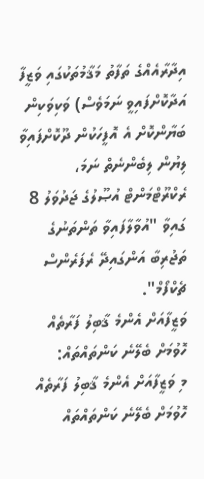އިދާރާއެއްގެ ތަފާތު މަޤާމުތަކުގައި ވަޒީފާ އަދާކޮށްފައިވީ ނަމަވެސް) ވަކިވަކިން ބަޔާންކޮށް އެ އޮފީހަކުން ދޫކޮށްފައިވާ ލިޔުން ލިބެންނެތް ނަމަ، ރެކްރޫޓްމަންޓް އުޞޫލުގެ ޖަދުވަލު 8 ގައިވާ "އުވާލާފައިވާ ތަންތަނުގެ ތަޖުރިބާ އަންގައިދޭ ރެފަރެންސް ޗެކްފޯމް".
ވަޒީފާއަށް އެންމެ ޤާބިލު ފަރާތެއް ހޮވުމަށް ބެލޭނެ ކަންތައްތައް:
މި ވަޒީފާއަށް އެންމެ ޤާބިލު ފަރާތެއް ހޮވުމަށް ބެލޭނެ ކަންތައްތައް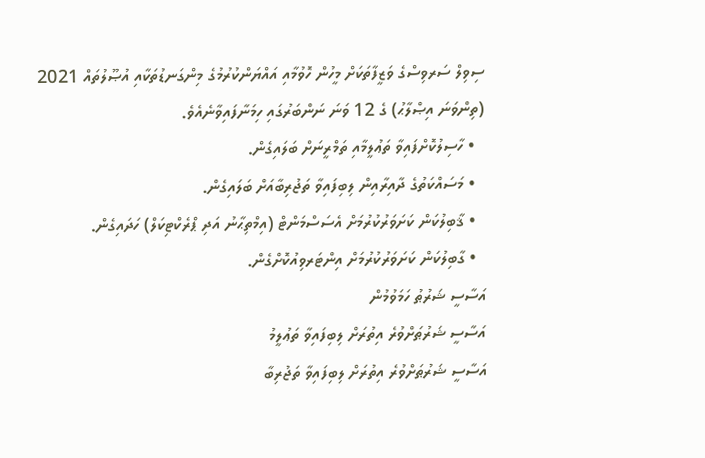ސިވިލް ސަރވިސްގެ ވަޒީފާތަކަށް މީހުން ހޮވުމާއި އައްޔަންކުރުމުގެ މިންގަނޑުތަކާއި އުޞޫލުތައް 2021 (ތިންވަނަ އިޞްލާޙު) ގެ 12 ވަނަ ނަންބަރުގައި ހިމަނާފައިވާނެއެވެ.
  • ހާސިލުކޮށްފައިވާ ތަޢުލީމާއި ތަމްރީނަށް ބަލައިގެން.
  • މަސައްކަތުގެ ދާއިރާއިން ލިބިފައިވާ ތަޖުރިބާއަށް ބަލައިގެން.
  • ޤާބިލުކަން ކަށަވަރުކުރުމަށް އެސަސްމަންޓް (އިމްތިޙާނު އަދި ޕްރެކްޓިކަލް) ހަދައިގެން.
  • ގާބިލުކަން ކަށަވަރުކުރުމަށް އިންޓަރވިއުކޮށްގެން.
އަސާސީ ޝަރުޠު ހަމަވުމުން
އަސާސީ ޝަރުޠަށްވުރެ އިތުރަށް ލިބިފައިވާ ތަޢުލީމު
އަސާސީ ޝަރުޠަށްވުރެ އިތުރަށް ލިބިފައިވާ ތަޖުރިބާ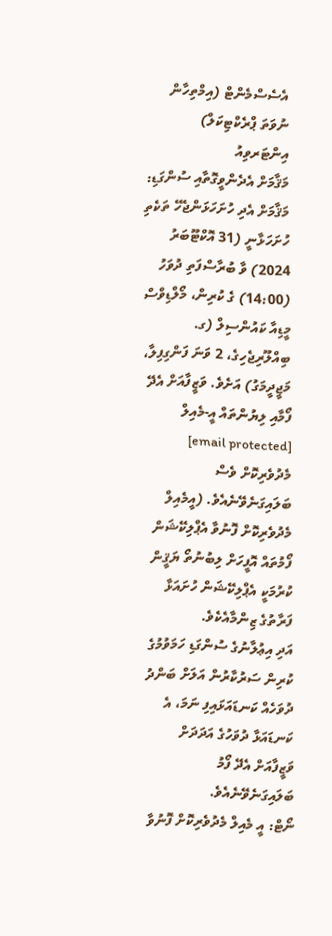އެސެސްމެންޓް (އިމްތިހާން ނުވަތަ ޕްރެކްޓިކަލް)
އިންޓަރވިއު
މަޤާމަށް އެދެންވީގޮތާއި ސުންގަޑި:
މަޤާމަށް އެދި ހުށަހަޅަންޖެހޭ ތަކެތި ހުށަހަޅާނީ (31 އޮކްޓޫބަރު 2024) ވާ ބުރާސްފަތި ދުވަހު (14:00) ގެ ކުރިން، މޯލްޑިވްސް މީޑިއާ ކައުންސިލް (ގ. ބިއްލޫރިޖެހިގެ، 2 ވަނަ ފަންގިފިލާ، މަޖީދީމަގު) އަށެވެ. ވަޒީފާއަށް އެދޭ ފޯމާއި ލިޔުންތައް އީ-މެއިލް [email protected] މެދުވެރިކޮށް ވެސް ބަލައިގަނެވޭނެއެވެ. (އީމެއިލް މެދުވެރިކޮށް ފޮނުވާ އެޕްލިކޭޝަން ފޯމުތައް އޮފީހަށް ލިބުނުތޯ ޔަޤީން ކުރުމަކީ އެޕްލިކޭޝަން ހުށައަޅާ ފަރާތުގެ ޒިންމާއެކެވެ.
އަދި އިޢުލާނުގެ ސުންގަޑި ހަމަވުމުގެ ކުރިން ސަރުކާރުން އަލަށް ބަންދު ދުވަހެއް ކަނޑައަޅައިފި ނަމަ، އެ ކަނޑައަޅާ ދުވަހުގެ އަދަދަށް ވަޒީފާއަށް އެދޭ ފޯމު ބަލައިގަނެވޭނެއެވެ.
ނޯޓް: އީ މެއިލް މެދުވެރިކޮށް ފޮނުވާ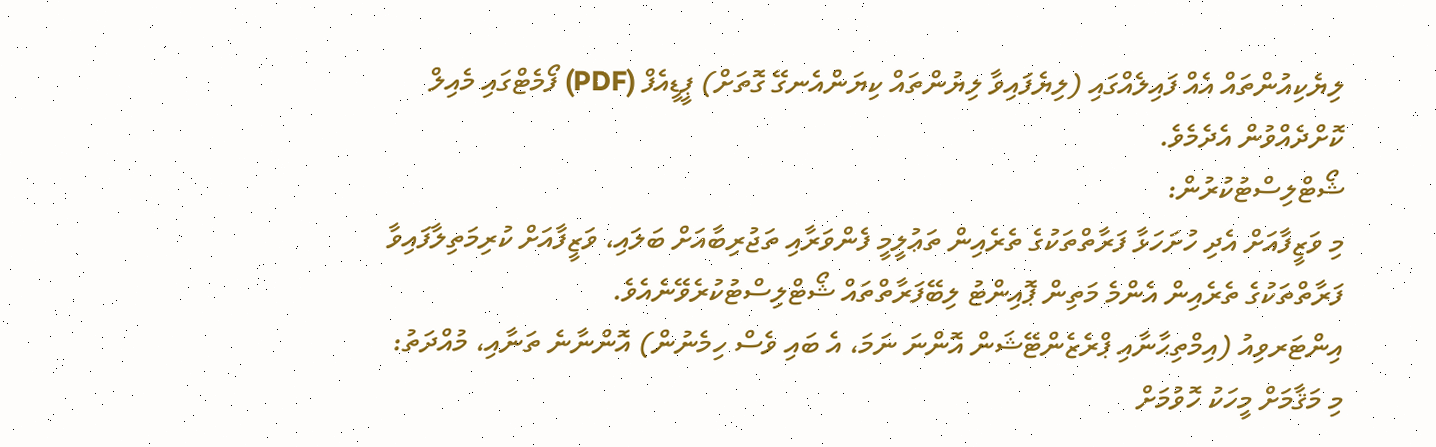ލިޔެކިއުންތައް އެއް ފައިލެއްގައި (ލިޔެފައިވާ ލިޔުންތައް ކިޔަންއެނގޭ ގޮތަށް) ޕީޑީއެފް (PDF) ފޯމެޓްގައި މެއިލް ކޮށްދެއްވުން އެދެމެވެ.
ޝޯޓްލިސްޓުކުރުން:
މި ވަޒީފާއަށް އެދި ހުށަހަޅާ ފަރާތްތަކުގެ ތެރެއިން ތަޢުލީމީ ފެންވަރާއި ތަޖުރިބާއަށް ބަލައި، ވަޒީފާއަށް ކުރިމަތިލާފައިވާ ފަރާތްތަކުގެ ތެރެއިން އެންމެ މަތިން ޕޮއިންޓު ލިބޭފަރާތްތައް ޝޯޓްލިސްޓުކުރެވޭނެއެވެ.
އިންޓަރވިއު (އިމްތިޙާނާއި ޕްރެޒެންޓޭޝަން އޮންނަ ނަމަ، އެ ބައި ވެސް ހިމެނުން) އޮންނާނެ ތަނާއި، މުއްދަތު:
މި މަޤާމަށް މީހަކު ހޮވުމަށް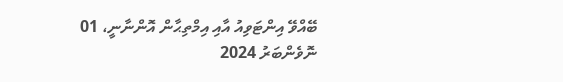ބޭއްވޭ އިންޓަވިއު އާއި އިމްތިޙާން އޮންނާނީ، 01 ނޮވެންބަރު 2024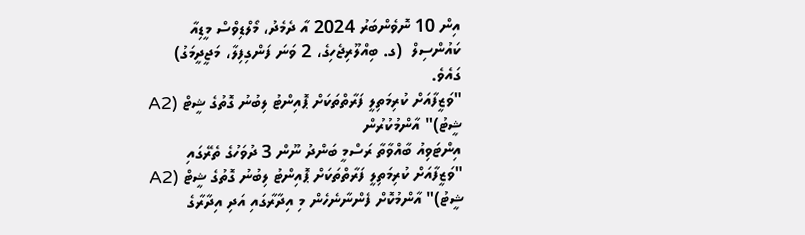އިން 10 ނޮވެންބަރު 2024 އާ ދެމެދު، މޯލްޑިވްސް މީޑިއާ ކައުންސިލް  (ގ. ބިއްލޫރިޖެހިގެ، 2 ވަނަ ފަންގިފިލާ، މަޖީދީމަގު) ގައެވެ.
"ވަޒީފާއަށް ކުރިމަތިލީ ފަރާތްތަކަށް ޕޮއިންޓު ލިބުނު ގޮތުގެ ޝީޓް (A2 ޝީޓު)" އާންމުކުރުން
އިންޓަވިއު ބާއްވާތާ ރަސްމީ ބަންދު ނޫން 3 ދުވަހުގެ ތެރޭގައި "ވަޒީފާއަށް ކުރިމަތިލީ ފަރާތްތަކަށް ޕޮއިންޓު ލިބުނު ގޮތުގެ ޝީޓް (A2 ޝީޓު)" އާންމުކޮށް ފެންނާނެހެން މި އިދާރާގައި އަދި އިދާރާގެ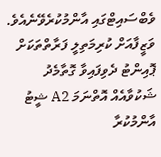ވެބްސައިޓްގައި އާންމުކުރެވޭނެއެވެ. ވަޒީފާއަށް ކުރިމަތިލީ ފަރާތްތަކަށް ޕޮއިންޓު ދެވިފައިވާ ގޮތާމެދު ޝަކުވާއެއް އޮތްނަމަ A2 ޝީޓު އާންމުކުރާ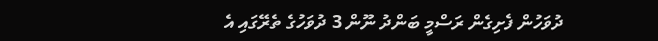ދުވަހުން ފެށިގެން ރަސްމީ ބަންދު ނޫން 3 ދުވަހުގެ ތެރޭގައި އެ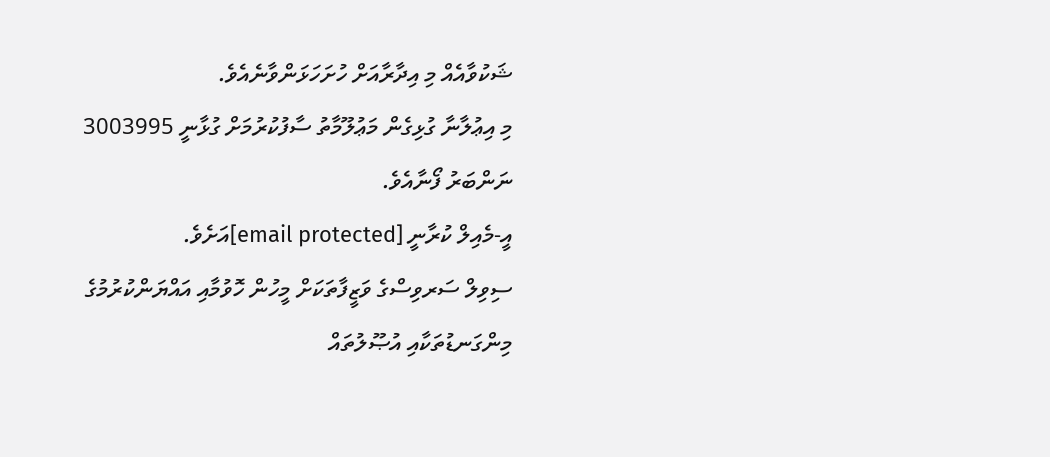ޝަކުވާއެއް މި އިދާރާއަށް ހުށަހަޅަންވާނެއެވެ.
މި އިޢުލާނާ ގުޅިގެން މަޢުލޫމާތު ސާފުކުރުމަށް ގުޅާނީ 3003995 ނަންބަރު ފޯނާއެވެ.
އީ-މެއިލް ކުރާނީ [email protected]އަށެވެ.
ސިވިލް ސަރވިސްގެ ވަޒީފާތަކަށް މީހުން ހޮވުމާއި އައްޔަންކުރުމުގެ މިންގަނޑުތަކާއި އުޞޫލުތައް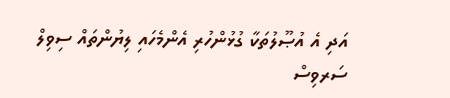އަދި އެ އުޞޫލުތަކާ ގުޅުންހުރި އެންމެހައި ލިޔުންތައް ސިވިލް ސަރވިސް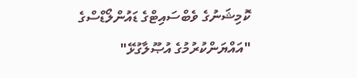ކޮމިޝަނުގެ ވެބްސައިޓްގެ ޑައުންލޯޑްސްގެ "އައްޔަންކުރުމުގެ އުޞޫލާގުޅޭ"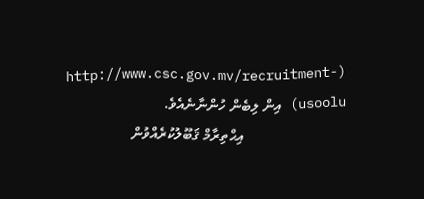(http://www.csc.gov.mv/recruitment-usoolu) އިން ލިބެން ހުންނާނެއެވެ.
                            އިޙްތިރާމް ޤަބޫލުކުރެއްވުން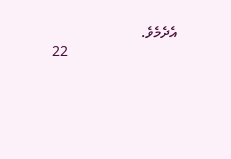އެދެމެވެ.
                              22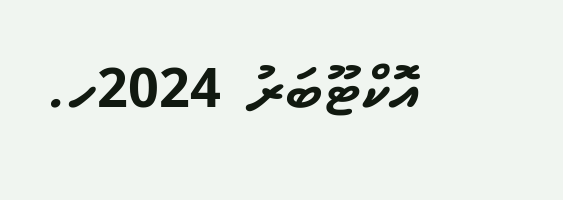އޮކްޓޫބަރު  2024ހ.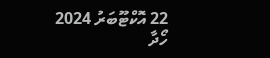22 އޮކްޓޫބަރު 2024
ހޯދާ